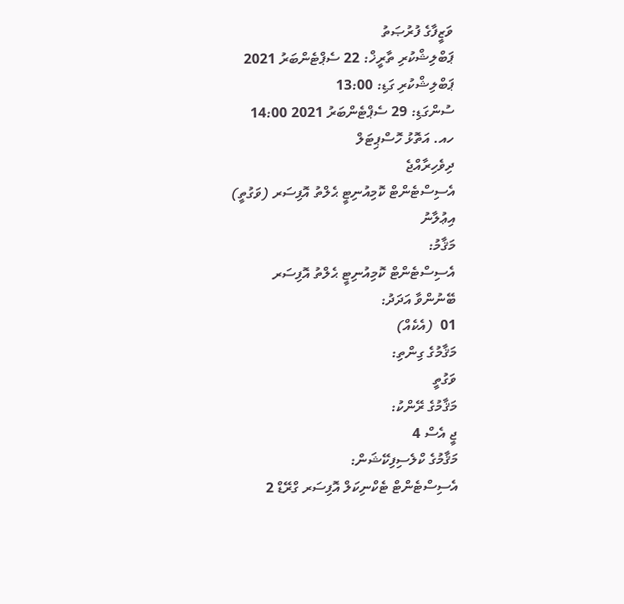ވަޒީފާގެ ފުރުޞަތު
ޕަބްލިޝްކުރި ތާރީޚް: 22 ސެޕްޓެންބަރު 2021
ޕަބްލިޝްކުރި ގަޑި: 13:00
ސުންގަޑި: 29 ސެޕްޓެންބަރު 2021 14:00
ހއ. އަތޮޅު ހޮސްޕިޓަލް
ދިވެހިރާއްޖެ
އެސިސްޓެންޓް ކޮމިއުނިޓީ ޙެލްތު އޮފިސަރ (ވަގުތީ)
އިޢުލާނު
މަޤާމު:
އެސިސްޓެންޓް ކޮމިއުނިޓީ ޙެލްތު އޮފިސަރ
ބޭނުންވާ އަދަދު:
01  (އެކެއް)
މަޤާމުގެ ގިންތި:
ވަގުތީ
މަޤާމުގެ ރޭންކު:
ޖީ އެސް 4
މަޤާމުގެ ކްލެސިފިކޭޝަން:
އެސިސްޓެންޓް ޓެކްނިކަލް އޮފިސަރ ގްރޭޑް 2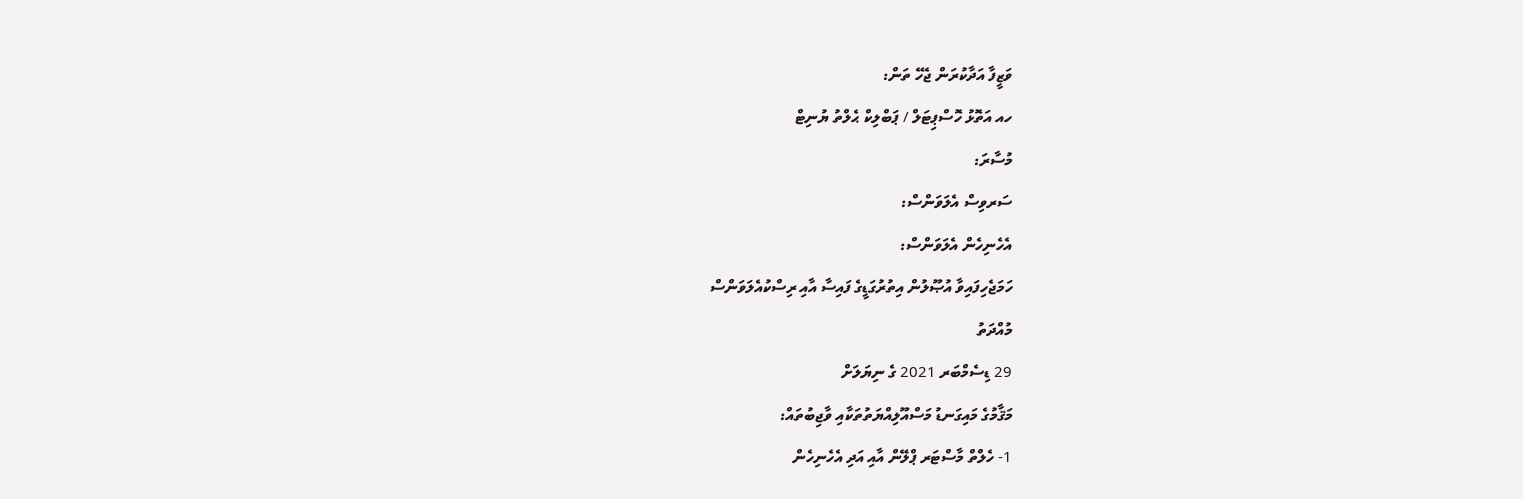ވަޒީފާ އަދާކުރަން ޖެހޭ ތަން:
ހއ އަތޮޅު ހޮސްޕިޓަލް / ޕަބްލިކް ޙެލްތު ޔުނިޓް
މުސާރަ:
ސަރވިސް އެލަވަންސް:
އެހެނިހެން އެލަވަންސް:
ހަމަޖެހިފައިވާ އުޞޫލުން އިތުރުގަޑީގެ ފައިސާ އާއި ރިސްކުއެލަވަންސް
މުއްދަތު
29 ޑިސެމްބަރ 2021 ގެ ނިޔަލަށް
މަޤާމުގެ މައިގަނޑު މަސްއޫލިއްޔަތުތަކާއި ވާޖިބުތައް:
1- ހެލްތް މާސްޓަރ ޕްލޭން އާއި އަދި އެހެނިހެން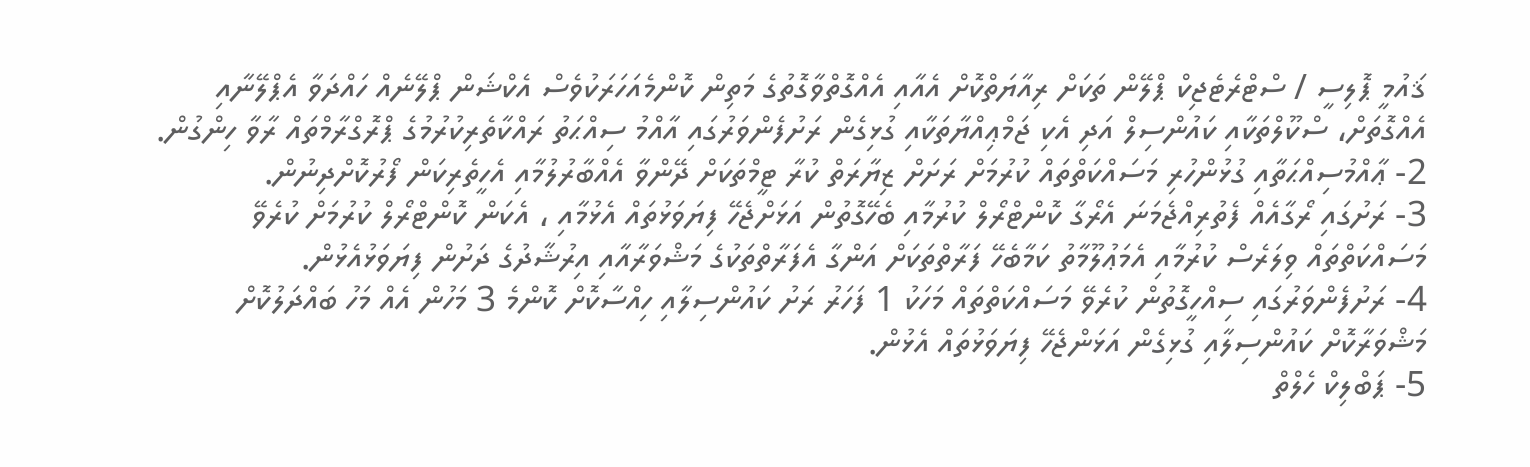ޤައުމީ ޕޮލިސީ / ސްޓްރެޓެޖިކް ޕްލޭން ތަކަށް ރިއާޔަތްކޮށް އެއާއި އެއްގޮތްވާގޮތުގެ މަތިން ކޮންމެއަހަރަކުވެސް އެކްޝަން ޕްލޭނެއް ހައްދަވާ އެޕްލޭނާއި އެއްގޮތަށް، ސްކޫލްތަކާއި ކައުންސިލް އަދި އެކި ޖަމްޢިއްޔާތަކާއި ގުޅިގެން ރަށުފެންވަރުގައި އާއްމު ސިއްޙަތު ރައްކާތެރިކުރުމުގެ ޕްރޮގްރާމްތައް ރާވާ ހިންގުން.
2- ޢާއްމުސިއްޙަތާއި ގުޅުންހުރި މަސައްކަތްތައް ކުރުމަށް ރަށަށް ޒިޔާރަތް ކުރާ ޓީމްތަކަށް ދޭންވާ އެއްބާރުލުމާއި އެހީތެރިކަން ފޯރުކޮށްދިނުން.
3- ރަށުގައި ރޯގާއެއް ފެތުރިއްޖެމަނަ އެރޯގާ ކޮންޓްރޯލް ކުރުމާއި ބެހޭގޮތުން އަޅަށްޖެހޭ ފިޔަވަޅުތައް އެޅުމާއި ، އެކަން ކޮންޓްރޯލް ކުރުމަށް ކުރެވޭ މަސައްކަތްތައް ވިލަރެސް ކުރުމާއި އެމަޢުލޫމާތު ކަމާބެހޭ ފަރާތްތަކަށް އަންގާ އެފަރާތްތަކުގެ މަޝްވަރާއާއި އިރުޝާދުގެ ދަށުން ފިޔަވަޅުއެޅުން.
4- ރަށުފެންވަރުގައި ސިއްހީގޮތުން ކުރެވޭ މަސައްކަތްތައް މަހަކު 1 ފަހަރު ރަށު ކައުންސިލާއި ހިއްސާކޮށް ކޮންމެ 3 މަހުން އެއް މަހު ބައްދަލުކޮށް މަޝްވަރާކޮށް ކައުންސިލާއި ގުޅިގެން އަޅަންޖެހޭ ފިޔަވަޅުތައް އެޅުން.
5- ޕަބްލިކް ހެލްތް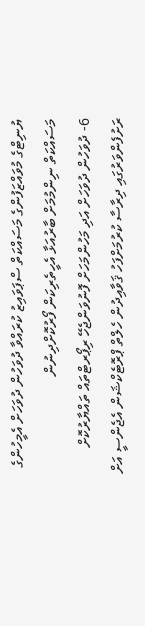ޔުނިޓްގެ މުވައްޒަފުންގެ މަސައްކަތް ސްޕަވައިޒު ކުރައްވާ ދުވަހުން ދުވަހަށް އެމީހުންގެ މަސައްކަތް ނިންމުމަށް ބާރުއަޅާ އެހީތެރިކަން ފޯރުކޮށްދިނުން
6- ދުވަހުން ދުވަހަށް އަދި މަހުންމަހަށް ފޮނުވަންޖެހޭ ރިޕޯރޓްތައް ތައްޔާރުކޮށް ރަށުފެންވަރުގައި ދިރާސާ ކުރުމަށްފަހު ޤަވާއިދުން ހެލްތް ޕްރޮޓެކްޝަން އެޖެންސީ އަށް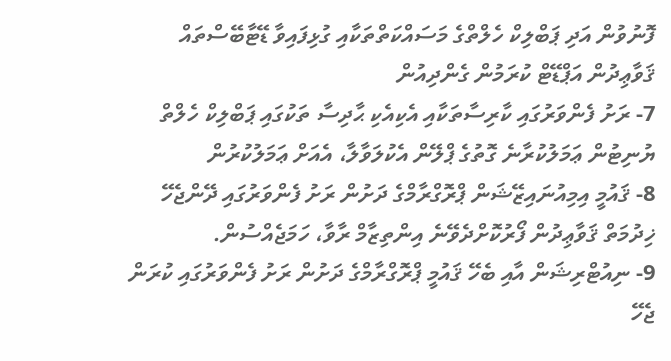ފޮނުވުން އަދި ޕަބްލިކް ހެލްތްގެ މަސައްކަތްތަކާއި ގުޅިފައިވާ ޑޭޓާބޭސްތައް ޤަވާޢިދުން އަޕްޑޭޓް ކުރަމުން ގެންދިއުން
7- ރަށު ފެންވަރުގައި ކާރިސާތަކާއި އެކިއެކި ޙާދިސާ ތަކުގައި ޕަބްލިކް ހެލްތް ޔުނިޓުން ޢަމަލުކުރާނެ ގޮތުގެ ޕްލޭން އެކުލަވާލާ، އެއަށް ޢަމަލުކުރުން
8- ޤައުމީ އިމިއުނައިޒޭޝަން ޕްރޮގްރާމްގެ ދަށުން ރަށު ފެންވަރުގައި ދޭންޖެހޭ ޚިދުމަތް ޤަވާޢިދުން ފޯރުކޮށްދެވޭނެ އިންތިޒާމް ރާވާ، ހަމަޖެއްސުން.
9- ނިއުޓްރިޝަން އާއި ބެހޭ ޤައުމީ ޕްރޮގްރާމްގެ ދަށުން ރަށު ފެންވަރުގައި ކުރަން ޖެހޭ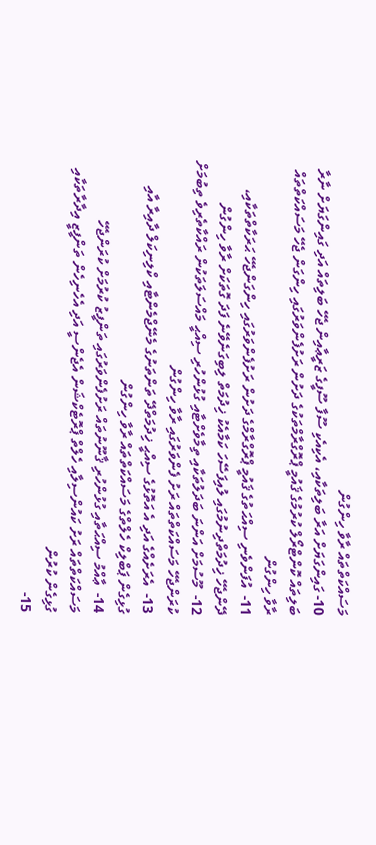މަސައްކަތްތައް ރާވާ ހިންގުން
10- ގައިންގަޔަށް އަރާ ބަލިތަކާއި، އެކިއެކި ސޫފާ ސޫފީގެ ޒަރީޢާއިން ޖެހޭ ބަލިތައް އަދި ގައިންގަޔަށް ނާރާ ބަލިތައް ކޮންޓްރޯލް ކުރުމުގެ ޤައުމީ ޕްރޮގްރާމްތަކުގެ ދަށުން ރަށުފެންވަރުގައި ހިންގަން ޖެހޭ މަސައްކަތްތައް ރާވާ ހިންގުން
11-  އުފަންވެނި ސިއްޙަތުގެ ޤައުމީ ޕްރޮގްރާމްގެ ދަށުން ރަށުފެންވަރުގައި ހިންގަންޖެހޭ ޙަރަކާތްތަކާއި، ދޭންޖެހޭ ޚިދުމަތްދިނުމުގައި ލުއިފަސޭހަ ކަމާއެކު ޚިދުމަތް ލިބިގަނެވޭނެ ފަދަ ގޮތަކަށް ރާވާ ހިންގުން
12-  މޫސުމަށް އަންނަ ބަދަލުތަކާއި ތިމާވެށްޓާއި ގުޅުންހުރި ސިއްޙީ މައްސަލަތަކުން ރައްކާތެރިވެ ތިބުމަށް ކުރަންޖެހޭ މަސައްކަތްތައް ރަށު ފެންވަރުގައި ރާވާ ހިންގުން
13-  އެރަށެއްގެ އަދި އެ އަތޮޅުގެ ސިއްޙީ ޚިދުމަތްދޭ ތަންތަނުގެ މެނޭޖްމެންޓާއި ކްލިނިކަލް ދާއިރާ އާއި ގުޅިގެން ޕަބްލިކް ހެލްތްގެ މަސައްކަތްތައް ރާވާ ހިންގުން
14-  ޢާއްމު ސިއްޙަތާއި ގުޅުންހުރި ޤާނޫނުތައް ރަށުފެންވަރުގައި ތަންފީޒު ކުރުމަށް ކުރަންޖެހޭ މަސައްކަތްތައް ރަށު ކައުންސިލާއި ހެލްތް ޕްރޮޓެކްޝަން އެޖެންސީ އަދި އެހެނިހެން ތަންފީޒީ އިދާރާތަކާއި ގުޅިގެން ކުރުން
15-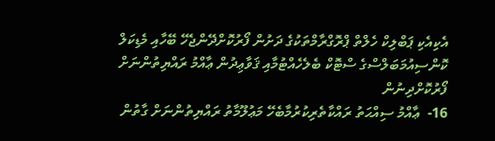އެކިއެކި ޕަބްލިކް ހެލްތް ޕްރޮގްރާމްތަކުގެ ދަށުން ފޯރުކޮށްދޭންޖެހޭ ބޭހާއި މެޑިކަލް ކޮންސިއުމަބަލްސްގެ ސްޓޮކް ބެލެހެއްޓުމާއި ޤަވާޢިދުން ޢާއްމު ރައްޔިތުންނަށް ފޯރުކޮށްދިނުން
16-  ޢާއްމު ސިއްޙަތު ރައްކާތެރިކުރުމާބެހޭ މަޢުލޫމާތު ރައްޔިތުންނަށް ގާތުން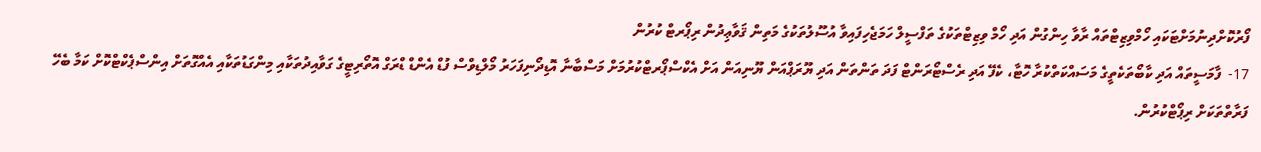ފޯރުކޮށްދިނުމަށްޓަކައި ހޯމްވިޒިޓްތައް ރާވާ ހިންގުން އަދި ހޯމް ވިޒިޓްތަކުގެ ތަފްސީލް ހަމަޖެހިފައިވާ އުސޫލުތަކުގެ މަތިން ޤަވާޢިދުން ރިޕޯރޓް ކުރުން
17-  ފާމަސީތައް އަދި ކާބޯތަކެތީގެ މަސައްކަތްކުރާ ހޮޓާ، ކެފޭ އަދި ރެސްޓޯރަންޓް ފަދަ ތަންތަން އަދި ޔޫރަޕްއަން ޔޫނިއަން އަށް އެކްސްޕޯރޓްކުރުމަށް މަސްބާނާ އޮޑިދޯނިފަހަރު މޯލްޑިވްސް ފުޑް އެންޑް ޑްރަގް އޮތޯރިޓީގެ ގަވާއިދުތަކާއި މިންގަޑުތަކާއި އެއްގޮތަށް އިންސްޕެކްޓްކޮށް ކަމާ ބެހޭ ފަރާތްތަކަށް ރިޕޯޓްކުރުން.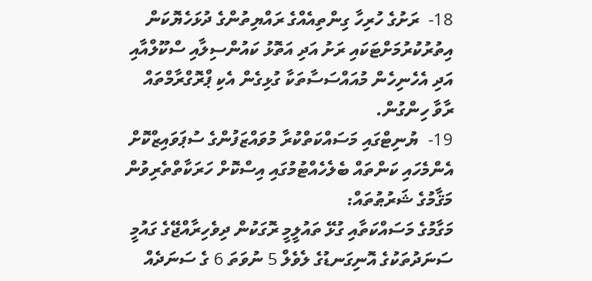18-  ރަށުގެ ހުރިހާ ގިންތިއެއްގެ ރައްޔިތުންގެ ދުޅަހެޔޮކަން އިތުރުކުރުމަށްޓަކައި ރަށު އަދި އަތޮޅު ކައުންސިލާއި ސްކޫލްއާއި އަދި އެހެނިހެން މުއައްސަސާތަކާ ގުޅިގެން އެކި ޕްރޮގްރާމްތައް ރާވާ ހިންގުން.
19-  ޔުނިޓްގައި މަސައްކަތްކުރާ މުވައްޒަފުންގެ ސުޕަވައިޒްކޮށް އެންމެހައި ކަންތައް ބެލެހެއްޓުމުގައި އިސްކޮށް ހަރަކާތްތެރިވުން
މަޤާމުގެ ޝަރުޠުތައް:
މަގާމުގެ މަސައްކަތާއި ގުޅޭ ތައުލީމީ ރޮގަކުން ދިވެހިރާއްޖޭގެ ގައުމީ ސަނަދުތަކުގެ އޮނިގަނޑުގެ ލެވެލް 5 ނުވަތަ 6 ގެ ސަނަދެއް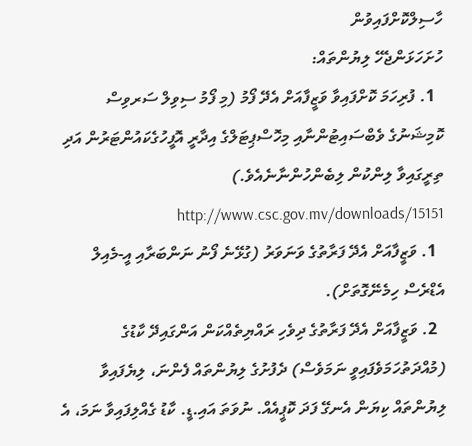ހާސިލްކޮށްފައިވުން
ހުށަހަޅަންޖެހޭ ލިޔުންތައް:
  1. ފުރިހަމަ ކޮށްފައިވާ ވަޒީފާއަށް އެދޭ ފޯމު (މި ފޯމު ސިވިލް ސަރވިސް ކޮމިޝަނުގެ ވެބްސައިޓުންނާއި މިހޮސްޕިޓަލްގެ އިދާރީ އޮފީހުގެކައުންޓަރުން އަދި ތިރީގައިވާ ލިންކުން ލިބެންހުންނާނެއެވެ.) http://www.csc.gov.mv/downloads/15151
  1. ވަޒީފާއަށް އެދޭ ފަރާތުގެ ވަނަވަރު (ގުޅޭނެ ފޯނު ނަންބަރާއި އީ-މެއިލް އެޑްރެސް ހިމެނޭގޮތަށް).
  2. ވަޒީފާއަށް އެދޭ ފަރާތުގެ ދިވެހި ރައްޔިތެއްކަން އަންގައިދޭ ކާޑުގެ (މުއްދަތުހަމަވެފައިވީ ނަމަވެސް) ދެފުށުގެ ލިޔުންތައް ފެންނަ، ލިޔެފައިވާ ލިޔުންތައް ކިޔަން އެނގޭ ފަދަ ކޮޕީއެއް. ނުވަތަ އައި.ޑީ. ކާޑު ގެއްލިފައިވާ ނަމަ، އެ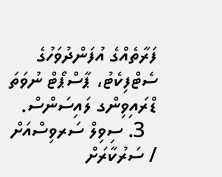ފަރާތެއްގެ އުފަންދުވަހުގެ ސެޓްފިކެޓު، ޕާސްޕޯޓް ނުވަތަ ޑްރައިވިންގ ލައިސަންސް.
  3. ސިވިލް ސަރވިސްއަށް / ސަރުކާރަށް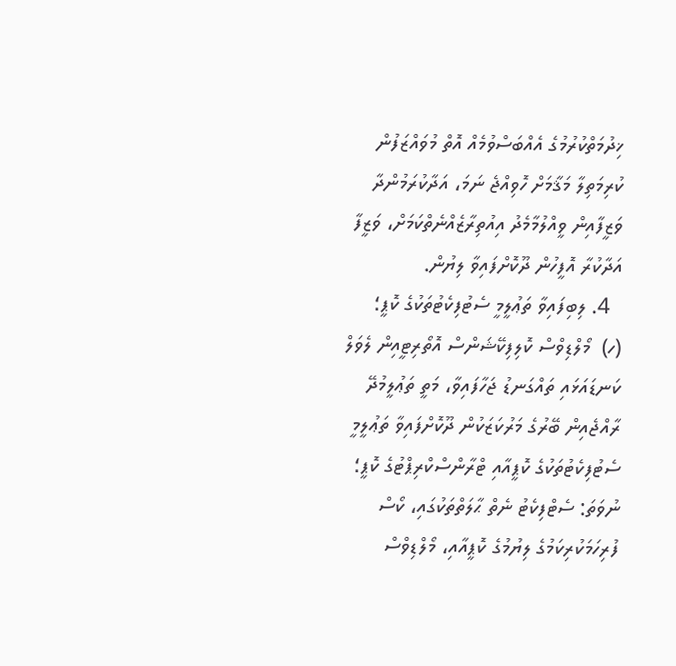ޚިދުމަތްކުރުމުގެ އެއްބަސްވުމެއް އޮތް މުވައްޒަފުން ކުރިމަތިލާ މަޤާމަށް ހޮވިއްޖެ ނަމަ، އަދާކުރަމުންދާ ވަޒީފާއިން ވީއްލުމާމެދު އިއުތިރާޒެއްނެތްކަމަށް، ވަޒީފާ އަދާކުރާ އޮފީހުން ދޫކޮށްފައިވާ ލިޔުން.
  4. ލިބިފައިވާ ތަޢުލީމީ ސެޓުފިކެޓުތަކުގެ ކޮޕީ؛
(ހ)  މޯލްޑިވްސް ކޮލިފިކޭޝަންސް އޮތޯރިޓީއިން ލެވަލް ކަނޑައަޅައި ތައްގަނޑު ޖަހާފައިވާ، މަތީ ތަޢުލީމުދޭ ރާއްޖެއިން ބޭރުގެ މަރުކަޒަކުން ދޫކޮށްފައިވާ ތަޢުލީމީ ސެޓުފިކެޓުތަކުގެ ކޮޕީއާއި ޓްރާންސްކްރިޕްޓުގެ ކޮޕީ؛ ނުވަތަ: ސެޓްފިކެޓު ނެތް ޙާލަތްތަކުގައި، ކޯސް ފުރިހަމަކުރިކަމުގެ ލިޔުމުގެ ކޮޕީއާއި، މޯލްޑިވްސް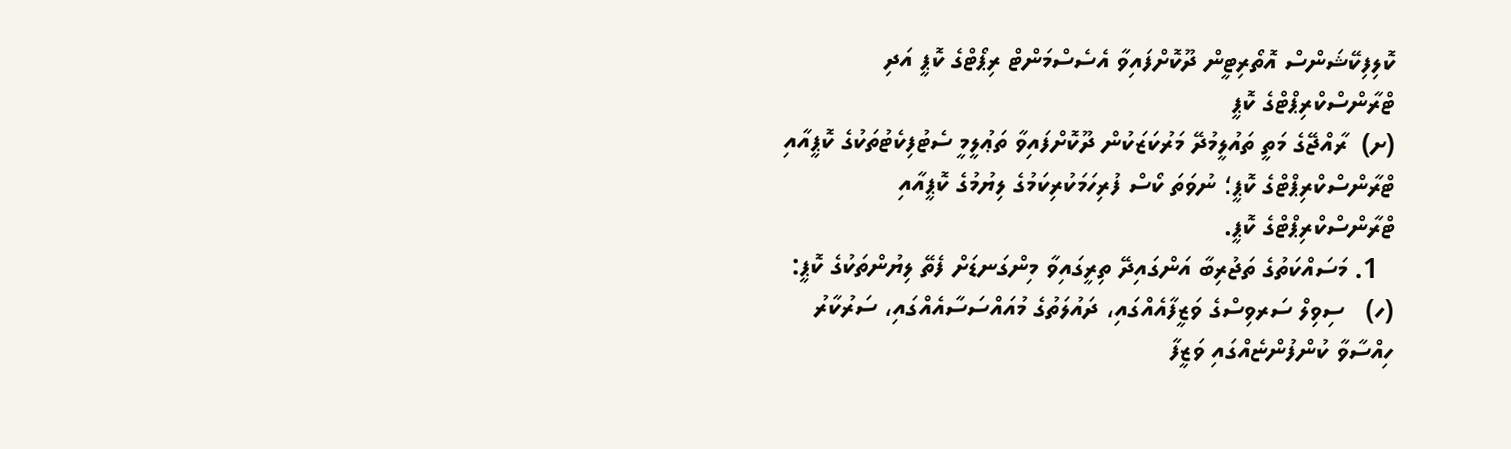ކޮލިފިކޭޝަންސް އޮތޯރިޓީން ދޫކޮށްފައިވާ އެސެސްމަންޓް ރިޕޯޓްގެ ކޮޕީ އަދި ޓްރާންސްކްރިޕްޓްގެ ކޮޕީ
(ށ)  ރާއްޖޭގެ މަތީ ތައުލީމުދޭ މަރުކަޒަކުން ދޫކޮށްފައިވާ ތަޢުލީމީ ސެޓުފިކެޓުތަކުގެ ކޮޕީއާއި ޓްރާންސްކްރިޕްޓްގެ ކޮޕީ؛ ނުވަތަ ކޯސް ފުރިހަމަކުރިކަމުގެ ލިޔުމުގެ ކޮޕީއާއި ޓްރާންސްކްރިޕްޓްގެ ކޮޕީ.
  1. މަސައްކަތުގެ ތަޖުރިބާ އަންގައިދޭ ތިރީގައިވާ މިންގަނޑަށް ފެތޭ ލިޔުންތަކުގެ ކޮޕީ:
(ހ)   ސިވިލް ސަރވިސްގެ ވަޒީފާއެއްގައި، ދައުލަތުގެ މުއައްސަސާއެއްގައި، ސަރުކާރު ހިއްސާވާ ކުންފުންޏެއްގައި ވަޒީފާ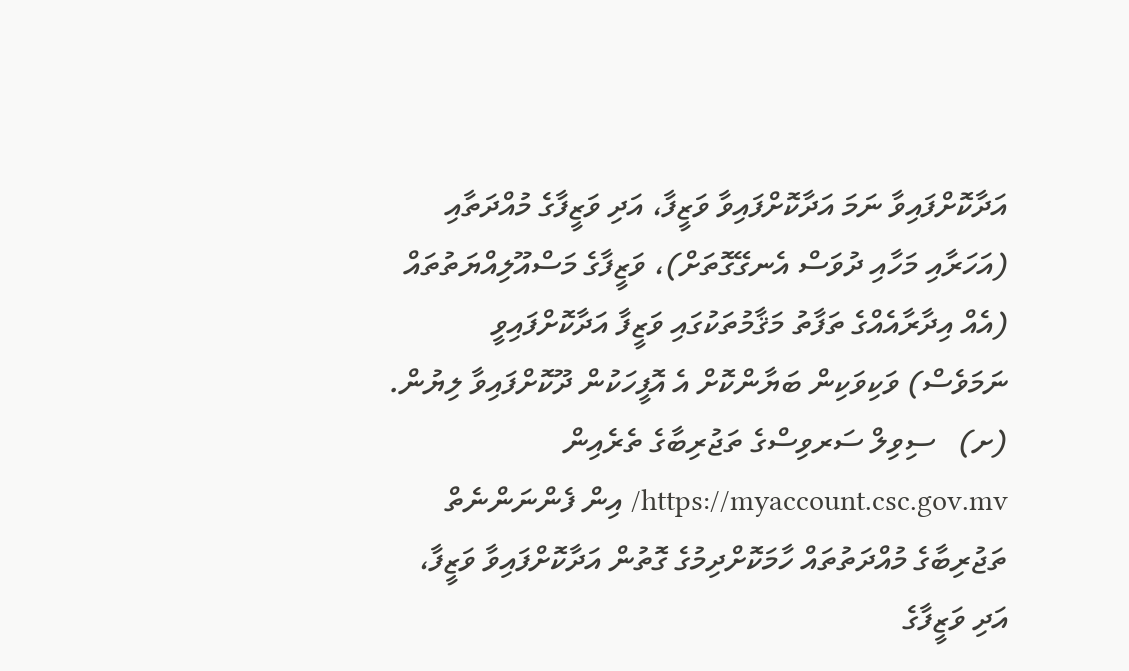އަދާކޮށްފައިވާ ނަމަ އަދާކޮށްފައިވާ ވަޒީފާ، އަދި ވަޒީފާގެ މުއްދަތާއި (އަހަރާއި މަހާއި ދުވަސް އެނގޭގޮތަށް)، ވަޒީފާގެ މަސްއޫލިއްޔަތުތައް (އެއް އިދާރާއެއްގެ ތަފާތު މަޤާމުތަކުގައި ވަޒީފާ އަދާކޮށްފައިވީ ނަމަވެސް) ވަކިވަކިން ބަޔާންކޮށް އެ އޮފީހަކުން ދޫކޮށްފައިވާ ލިޔުން.
(ށ)   ސިވިލް ސަރވިސްގެ ތަޖުރިބާގެ ތެރެއިން https://myaccount.csc.gov.mv/ އިން ފެންނަންނެތް ތަޖުރިބާގެ މުއްދަތުތައް ހާމަކޮށްދިމުގެ ގޮތުން އަދާކޮށްފައިވާ ވަޒީފާ، އަދި ވަޒީފާގެ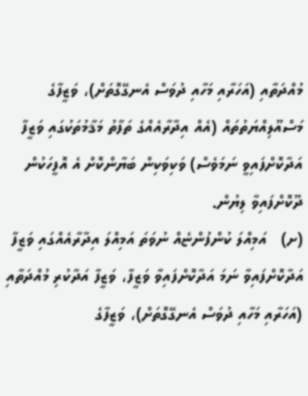މުއްދަތާއި (އަހަރާއި މަހާއި ދުވަސް އެނގޭގޮތަށް)، ވަޒީފާގެ މަސްއޫލިއްޔަތުތައް (އެއް އިދާރާއެއްގެ ތަފާތު މަޤާމުތަކުގައި ވަޒީފާ އަދާކޮށްފައިވީ ނަމަވެސް) ވަކިވަކިން ބަޔާންކޮށް އެ އޮފީހަކުން ދޫކޮށްފައިވާ ލިޔުން.
(ށ)   އަމިއްލަ ކުންފުންޏެއް ނުވަތަ އަމިއްލަ އިދާރާއެއްގައި ވަޒީފާ އަދާކޮށްފައިވާ ނަމަ އަދާކޮށްފައިވާ ވަޒީފާ، ވަޒީފާ އަދާކުރި މުއްދަތާއި (އަހަރާއި މަހާއި ދުވަސް އެނގޭގޮތަށް)، ވަޒީފާގެ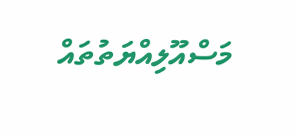މަސްއޫލިއްޔަތުތައް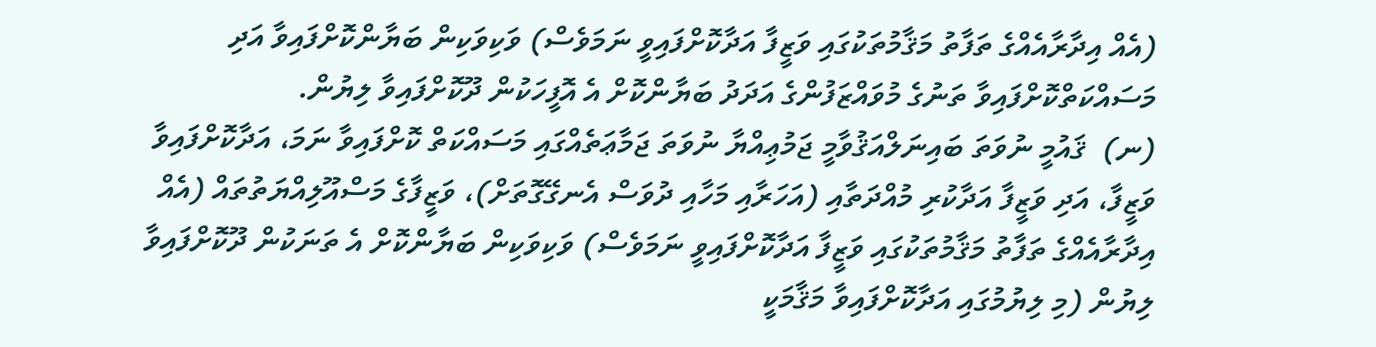(އެއް އިދާރާއެއްގެ ތަފާތު މަޤާމުތަކުގައި ވަޒީފާ އަދާކޮށްފައިވީ ނަމަވެސް) ވަކިވަކިން ބަޔާންކޮށްފައިވާ އަދި މަސައްކަތްކޮށްފައިވާ ތަނުގެ މުވައްޒަފުންގެ އަދަދު ބަޔާންކޮށް އެ އޮފީހަކުން ދޫކޮށްފައިވާ ލިޔުން.
(ނ)  ޤައުމީ ނުވަތަ ބައިނަލްއަޤުވާމީ ޖަމުޢިއްޔާ ނުވަތަ ޖަމާޢަތެއްގައި މަސައްކަތް ކޮށްފައިވާ ނަމަ، އަދާކޮށްފައިވާ ވަޒީފާ، އަދި ވަޒީފާ އަދާކުރި މުއްދަތާއި (އަހަރާއި މަހާއި ދުވަސް އެނގޭގޮތަށް)، ވަޒީފާގެ މަސްއޫލިއްޔަތުތައް (އެއް އިދާރާއެއްގެ ތަފާތު މަޤާމުތަކުގައި ވަޒީފާ އަދާކޮށްފައިވީ ނަމަވެސް) ވަކިވަކިން ބަޔާންކޮށް އެ ތަނަކުން ދޫކޮށްފައިވާ ލިޔުން (މި ލިޔުމުގައި އަދާކޮށްފައިވާ މަޤާމަކީ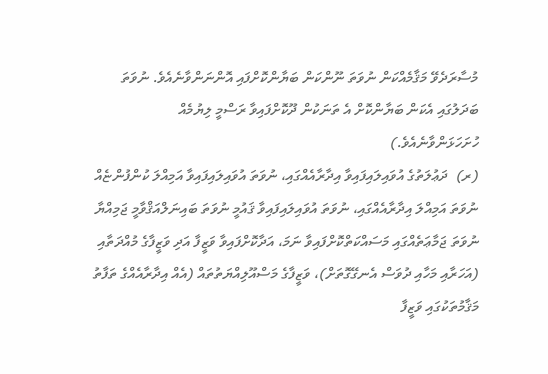މުސާރަދެވޭ މަޤާމެއްކަން ނުވަތަ ނޫންކަން ބަޔާންކޮށްފައި އޮންނަންވާނެއެވެ. ނުވަތަ ބަދަލުގައި އެކަން ބަޔާންކޮށް އެ ތަނަކުން ދޫކޮށްފައިވާ ރަސްމީ ލިޔުމެއް ހުށަހަޅަންވާނެއެވެ.)
(ރ)  ދަޢުލަތުގެ އުވައިލައިފައިވާ އިދާރާއެއްގައި، ނުވަތަ އުވައިލައިފައިވާ އަމިއްލަ ކުންފުންޏެއް ނުވަތަ އަމިއްލަ އިދާރާއެއްގައި، ނުވަތަ އުވައިލައިފައިވާ ޤައުމީ ނުވަތަ ބައިނަލްއަޤްވާމީ ޖަމިއްޔާ ނުވަތަ ޖަމާޢަތެއްގައި މަސައްކަތްކޮށްފައިވާ ނަމަ، އަދާކޮށްފައިވާ ވަޒީފާ އަދި ވަޒީފާގެ މުއްދަތާއި (އަހަރާއި މަހާއި ދުވަސް އެނގޭގޮތަށް)، ވަޒީފާގެ މަސްއޫލިއްޔަތުތައް (އެއް އިދާރާއެއްގެ ތަފާތު މަޤާމުތަކުގައި ވަޒީފާ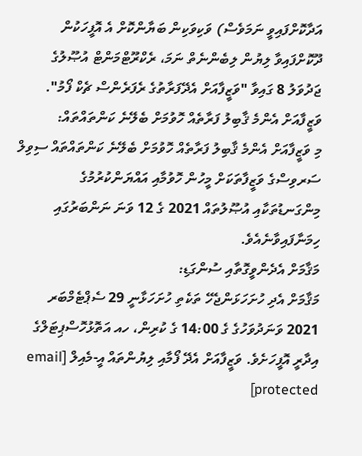އަދާކޮށްފައިވީ ނަމަވެސް) ވަކިވަކިން ބަޔާންކޮށް އެ އޮފީހަކުން ދޫކޮށްފައިވާ ލިޔުން ލިބެންނެތް ނަމަ، ރެކްރޫޓްމަންޓް އުޞޫލުގެ ޖަދުވަލު 8 ގައިވާ "ވަޒީފާއަށް އެދޭފަރާތުގެ ރެފަރެންސް ޗެކް ފޯމު".
ވަޒީފާއަށް އެންމެ ޤާބިލު ފަރާތެއް ހޮވުމަށް ބެލޭނެ ކަންތައްތައް:
މި ވަޒީފާއަށް އެންމެ ޤާބިލު ފަރާތެއް ހޮވުމަށް ބެލޭނެ ކަންތައްތައް ސިވިލް ސަރވިސްގެ ވަޒީފާތަކަށް މީހުން ހޮވުމާއި އައްޔަންކުރުމުގެ މިންގަނޑުތަކާއި އުޞޫލުތައް 2021 ގެ 12 ވަނަ ނަންބަރުގައި ހިމަނާފައިވާނެއެވެ.
މަޤާމަށް އެދެންވީގޮތާއި ސުންގަޑި:
މަޤާމަށް އެދި ހުށަހަޅަންޖެހޭ ތަކެތި ހުށަހަޅާނީ 29 ސެޕްޓެމްބަރ 2021 ވަނަދުވަހުގެ ގެ 14:00 ގެ ކުރިން، ހއ އަތޮޅުހޮސްޕިޓަލްގެ އިދާރީ އޮފީހަށެވެ. ވަޒީފާއަށް އެދޭ ފޯމާއި ލިޔުންތައް އީ-މެއިލް [email protected]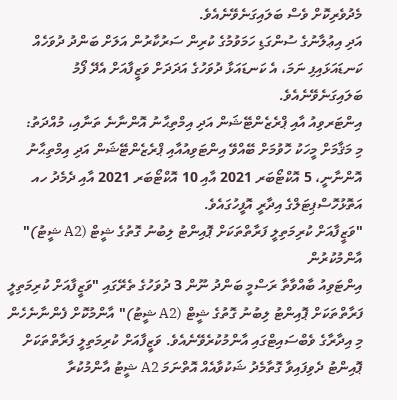މެދުވެރިކޮށް ވެސް ބަލައިގަނެވޭނެއެވެ.
އަދި އިޢުލާނުގެ ސުންގަޑި ހަމަވުމުގެ ކުރިން ސަރުކާރުން އަލަށް ބަންދު ދުވަހެއް ކަނޑައަޅައިފި ނަމަ، އެ ކަނޑައަޅާ ދުވަހުގެ އަދަދަށް ވަޒީފާއަށް އެދޭ ފޯމު ބަލައިގަނެވޭނެއެވެ.
އިންޓަރވިއު އާއި ޕްރެޒެންޓޭޝަން އަދި އިމްތިޙާނު އޮންނާނެ ތަނާއި، މުއްދަތު:
މި މަޤާމަށް މީހަކު ހޮވުމަށް ބޭއްވޭ އިންޓަވިއުއާއި ޕްރެޒެންޓޭޝަން އަދި އިމްތިޙާނު އޮންނާނީ، 5 އޮކްޓޯބަރ 2021 އާއި 10 އޮކްޓޯބަރ 2021 އާއި ދެމެދު ހއ އަތޮޅުހޮސްޕިޓަލްގެ އިދާރީ އޮފީހުގައެވެ.
"ވަޒީފާއަށް ކުރިމަތިލީ ފަރާތްތަކަށް ޕޮއިންޓު ލިބުނު ގޮތުގެ ޝީޓް (A2 ޝީޓު)" އާންމުކުރުން
އިންޓަވިއު ބާއްވާތާ ރަސްމީ ބަންދު ނޫން 3 ދުވަހުގެ ތެރޭގައި "ވަޒީފާއަށް ކުރިމަތިލީ ފަރާތްތަކަށް ޕޮއިންޓު ލިބުނު ގޮތުގެ ޝީޓް (A2 ޝީޓު)" އާންމުކޮށް ފެންނާނެހެން މި އިދާރާގެ ވެބްސައިޓްގައި އާންމުކުރެވޭނެއެވެ. ވަޒީފާއަށް ކުރިމަތިލީ ފަރާތްތަކަށް ޕޮއިންޓު ދެވިފައިވާ ގޮތާމެދު ޝަކުވާއެއް އޮތްނަމަ A2 ޝީޓު އާންމުކުރާ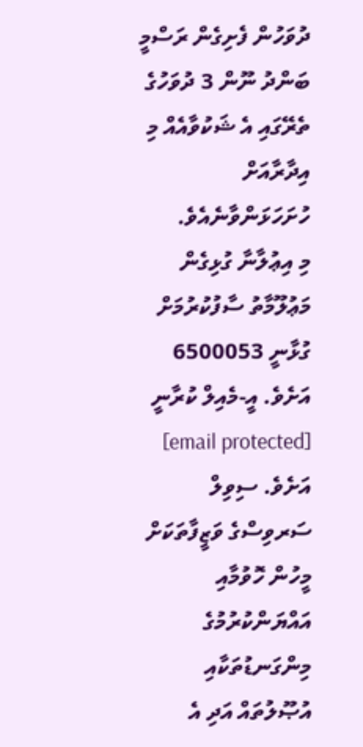ދުވަހުން ފެށިގެން ރަސްމީ ބަންދު ނޫން 3 ދުވަހުގެ ތެރޭގައި އެ ޝަކުވާއެއް މި އިދާރާއަށް ހުށަހަޅަންވާނެއެވެ.
މި އިޢުލާނާ ގުޅިގެން މަޢުލޫމާތު ސާފުކުރުމަށް ގުޅާނީ 6500053 އަށެވެ. އީ-މެއިލް ކުރާނީ [email protected] އަށެވެ. ސިވިލް ސަރވިސްގެ ވަޒީފާތަކަށް މީހުން ހޮވުމާއި އައްޔަންކުރުމުގެ މިންގަނޑުތަކާއި އުޞޫލުތައް އަދި އެ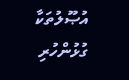އުޞޫލުތަކާ ގުޅުންހުރި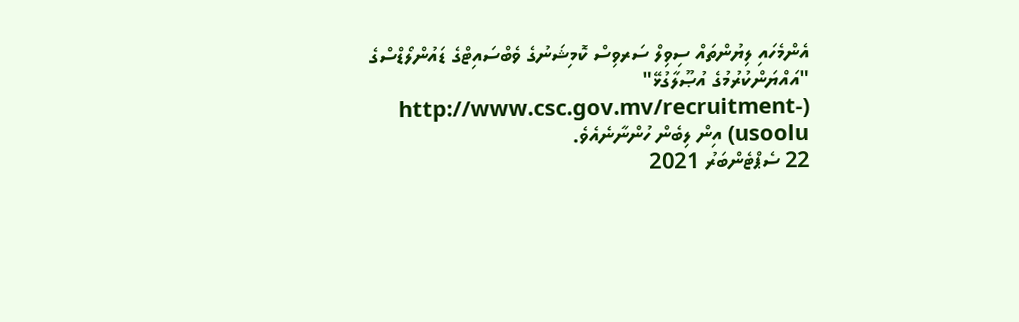އެންމެހައި ލިޔުންތައް ސިވިލް ސަރވިސް ކޮމިޝަނުގެ ވެބްސައިޓްގެ ޑައުންލޯޑްސްގެ "އައްޔަންކުރުމުގެ އުޞޫލާގުޅޭ" (http://www.csc.gov.mv/recruitment-usoolu) އިން ލިބެން ހުންނާނެއެވެ.
22 ސެޕްޓެންބަރު 2021